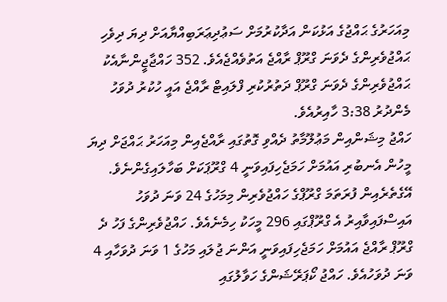މިއަހަރުގެ ޙައްޖުގެ އަޅުކަން އަދާކުރުމަށް ސަޢުދިޢަރަބިއްޔާއަށް ދިޔަ ދިވެހި ޙައްޖުވެރިންގެ ދެވަނަ ގްރޫޕް ރާއްޖެ އަތުވެއްޖެއެވެ. 352 ހައްޖާޖީންނާއެކު ޙައްޖުވެރިންގެ ދެވަނަ ގްރޫޕް ދަތުރުކުރި ފްލައިޓް ރާއްޖެ އައީ ހުކުރު ދުވަހު މެންދުރު 3:38 ހާއިރުއެވެ.
ހައްޖު މިޝަންއިން މަޢުލޫމާތު ދެއްވި ގޮތުގައި ރާއްޖެއިން މިއަހަރު ޙައްޖަށް ދިޔަ މީހުން އެނބުރި އައުމަށް ހަމަޖެހިފައިވަނީ 4 ގްރޫޕަކަށް ބަހާލައިގެންނެވެ. އޭގެތެރެއިން ފުރަތަމަ ގްރޫޕްގެ ހައްޖުވެރިން މިމަހުގެ 24 ވަނަ ދުވަހު އައިސްފައިވާއިރު އެ ގްރޫޕްގައި 296 މީހަކު ހިމެނެއެވެ. ހައްޖުވެރިންގެ ފަހު ދެ ގްރޫޕް ރާއްޖެ އައުމަށް ހަމަޖެހިފައިވަނީ އަންނަ ޖުލައި މަހުގެ 1 ވަނަ ދުވަހާއި 4 ވަނަ ދުވަހުއެވެ. ހައްޖު ކޯޕަރޭޝަންގެ ހަވާލުގައި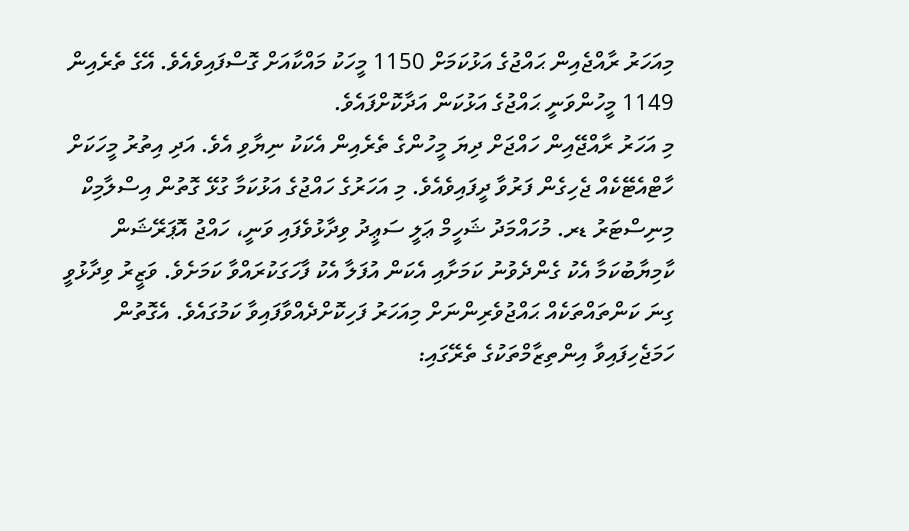މިއަހަރު ރާއްޖެއިން ޙައްޖުގެ އަޅުކަމަށް 1150 މީހަކު މައްކާއަށް ގޮސްފައިވެއެވެ. އޭގެ ތެރެއިން 1149 މީހުންވަނީ ޙައްޖުގެ އަޅުކަން އަދާކޮށްފައެވެ.
މި އަހަރު ރާއްޖޭއިން ހައްޖަށް ދިޔަ މީހުންގެ ތެރެއިން އެކަކު ނިޔާވި އެވެ. އަދި އިތުރު މީހަކަށް ހާޓްއެޓޭކެއް ޖެހިގެން ފަރުވާ ދީފައިވެއެވެ. މި އަހަރުގެ ހައްޖުގެ އަޅުކަމާ ގުޅޭ ގޮތުން އިސްލާމިކް މިނިސްޓަރު ޑރ. މުހައްމަދު ޝަހީމް ޢަލީ ސަޢީދު ވިދާޅުވެފައި ވަނީ، ހައްޖު އޮޕަރޭޝަން ކާމިޔާބުކަމާ އެކު ގެންދެވުނު ކަމަށާއި އެކަން އުފަލާ އެކު ފާހަގަކުރައްވާ ކަމަށެވެ. ވަޒީރު ވިދާޅުވީ ގިނަ ކަންތައްތަކެއް ޙައްޖުވެރިންނަށް މިއަހަރު ފަހިކޮށްދެއްވާފައިވާ ކަމުގައެވެ. އެގޮތުން ހަމަޖެހިފައިވާ އިންތިޒާމްތަކުގެ ތެރޭގައި: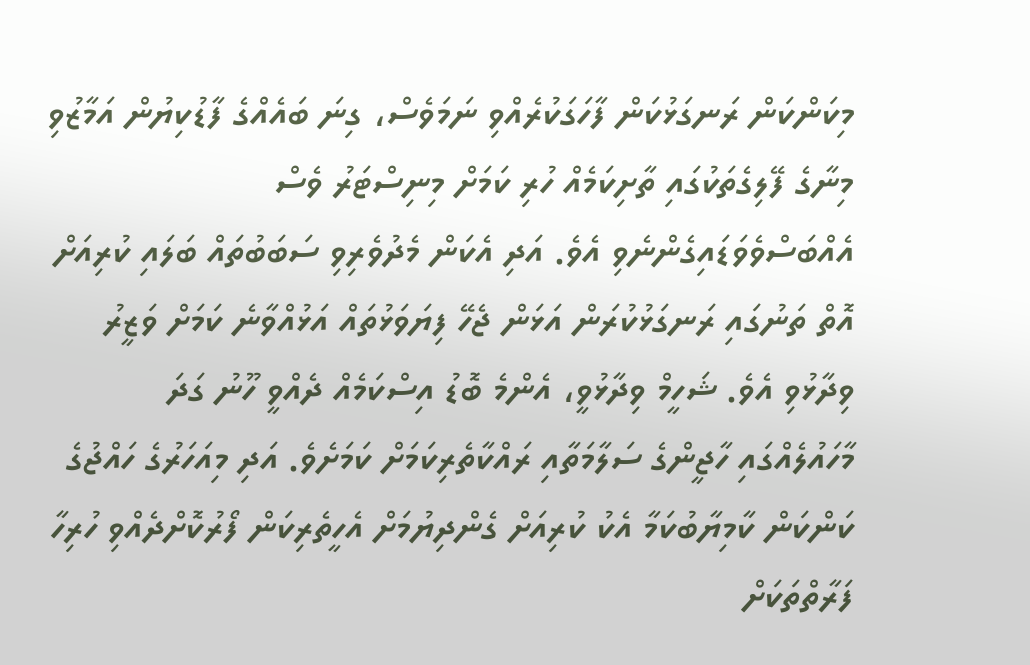މިކަންކަން ރަނގަޅުކަން ފާހަގަކުރެއްވި ނަމަވެސް، ގިނަ ބައެއްގެ ފާޑުކިޔުން އަމާޒުވި މިނާގެ ފޭލިގެތަކުގައި ތާށިކަމެއް ހުރި ކަމަށް މިނިސްޓަރު ވެސް އެއްބަސްވެވަޑައިގެންނެވި އެވެ. އަދި އެކަން މެދުވެރިވި ސަބަބުތައް ބަލައި ކުރިއަށް އޮތް ތަނުގައި ރަނގަޅުކުރަން އަޅަން ޖެހޭ ފިޔަވަޅުތައް އަޅުއްވާނެ ކަމަށް ވަޒީރު ވިދާޅުވި އެވެ. ޝަހީމް ވިދާޅުވީ، އެންމެ ބޮޑު އިސްކަމެއް ދެއްވީ ހޫނު ގަދަ މާހައުލެއްގައި ހާޖީންގެ ސަލާމަތާއި ރައްކާތެރިކަމަށް ކަމަށެވެ. އަދި މިއަހަރުގެ ހައްޖުގެ ކަންކަން ކާމިޔާބުކަމާ އެކު ކުރިއަށް ގެންދިޔުމަށް އެހީތެރިކަން ފޯރުކޮށްދެއްވި ހުރިހާ ފަރާތްތަކަށް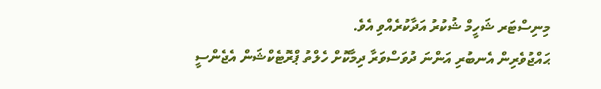މިނިސްޓަރ ޝަހީމް ޝުކުރު އަދާކުރެއްވި އެވެ.
ޙައްޖުވެރިން އެނބުރި އަންނަ ދުވަސްވަރާ ދިމާކޮށް ހެލްތު ޕްރޮޓެކްޝަން އެޖެންސީ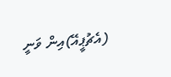(އެޗުޕީއޭ)އިން ވަނީ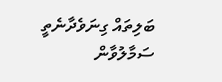ބަލިތައް ގިނަވެދާނެތީ ސަމާލުވާން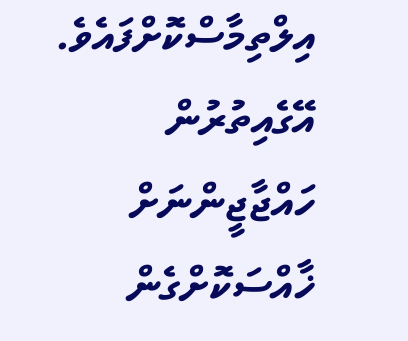އިލްތިމާސްކޮށްފައެވެ. އޭގެއިތުރުން ހައްޖާޖީންނަށް ޚާއްސަކޮށްގެން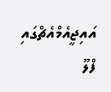އައިޖީއެމްއެޗްގައި ފްލޫ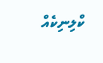ކްލިނިކެއް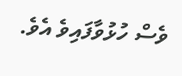ވެސް ހުޅުވާފައިވެ އެވެ.